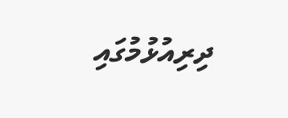ދިރިއުޅުމުގައި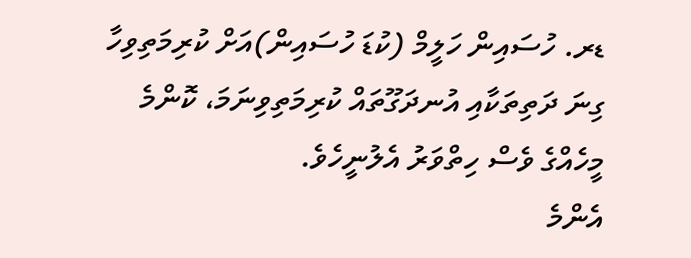ޑރ. ހުސައިން ހަލީމް (ކުޑަ ހުސައިން)އަށް ކުރިމަތިވިހާ ގިނަ ދަތިތަކާއި އުނދަގޫތައް ކުރިމަތިވިނަމަ، ކޮންމެ މީހެއްގެ ވެސް ހިތްވަރު އެލުނީހެވެ.
އެންމެ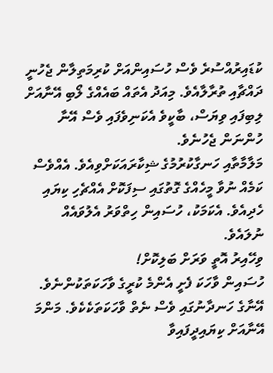ކުޑައިރުއްސުރެ ވެސް ހުސައިންއަށް ކުރިމަތިލާން ޖެހުނީ ދައްޗާއި ތުރާލާއެވެ. މިއަދު އެތައް ބައެއްގެ ލޯބި އޭނާއަށް ލިބިފައި ވިޔަސް، ބާކީވެ އެކަނިވެފައި ވެސް އޭނާ ހުންނަން ޖެހުނެވެ.
މަލާމާތާއި ހަނގާކުރުމުގެ ޝިކާރައަކަށްވިއެވެ. އެއްވެސް ކަމެއް ނުވާ މީހެއްގެ ގޮތުގައި ސިފަކޮށް އެއްޗެހި ކިޔައި ހެދިއެވެ. އެކަމަކު، ހުސައިން ހިތްވަރު އެލުވައެއް ނުލައެވެ.
ވިހޭއިރު އޮތީ ވަރަށް ބަލިކޮށް!
ހުސައިން ވާހަކަ ފެށީ އެންމެ ކުރީގެ ވާހަކަތަކުންނެވެ. އޭނާގެ ހަނދާނުގައި ވެސް ނެތް ވާހަކަތަކެކެވެ. މަންމަ އޭނާއަށް ކިޔައިދީފައިވާ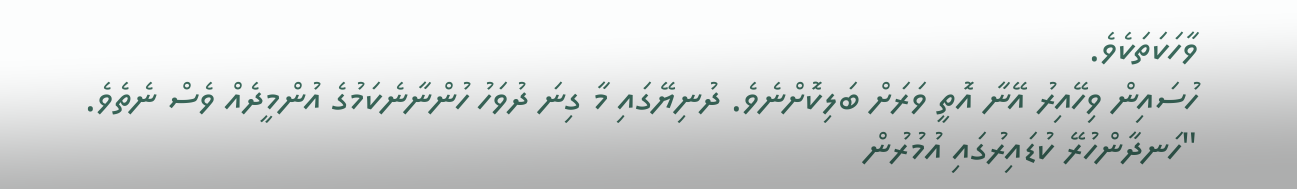ވާހަކަތަކެވެ.
ހުސައިން ވިހޭއިރު އޭނާ އޮތީ ވަރަށް ބަލިކޮށްނެވެ. ދުނިޔޭގައި މާ ގިނަ ދުވަހު ހުންނާނެކަމުގެ އުންމީދެއް ވެސް ނެތެވެ.
"ހަނދާންހުރޭ ކުޑައިރުގައި އުމުރުން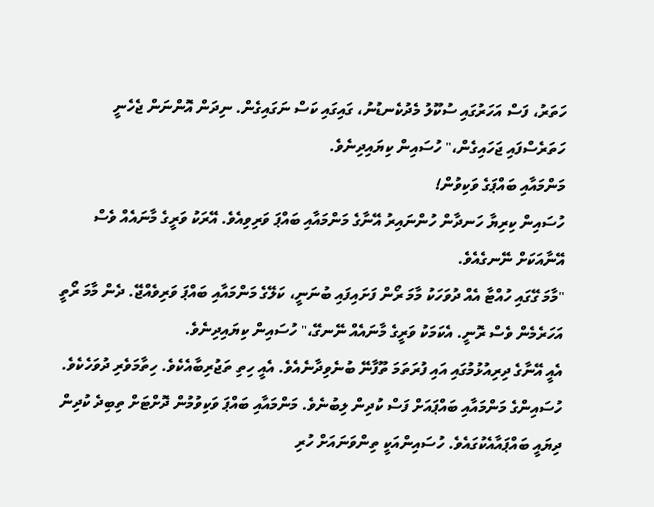ހަތަރު، ފަސް އަހަރުގައި ސުކޫލު މެދުކެނޑުނު، ގައިގައި ކަސް ނަގައިގެން. ނިދަން އޮންނަން ޖެހެނީ ހަތަރެސްފައި ޖަހައިގެން،" ހުސައިން ކިޔައިދިނެވެ.
މަންމައާއި ބައްޕަގެ ވަކިވުން!
ހުސައިން ކިރިޔާ ހަނދާން ހުންނައިރު އޭނާގެ މަންމައާއި ބައްޕަ ވަރިވިއެވެ. އޭރަކު ވަރީގެ މާނައެއް ވެސް އޭނާއަކަށް ނޭނގެއެވެ.
"މާމަ ގޭގައި ހުއްޓާ އެއް ދުވަހަކު މާމަ ރޯން ފަށައިފައި ބުނަނީ، ކަލޭގެ މަންމައާއި ބައްޕަ ވަރިވެއްޖޭ. ދެން މާމަ ރޯތީ އަހަރެމެން ވެސް ރޮނީ. އެކަމަކު ވަރީގެ މާނައެއް ނޭނގޭ،" ހުސައިން ކިޔައިދިނެވެ.
އެއީ އޭނާގެ ދިރިއުޅުމުގައި އައި ފުރަތަމަ ތޫފާނޭ ބުނެވިދާނެއެވެ. އެއީ ހިތި ތަޖުރިބާއެކެވެ. ހިތާމަވެރި ދުވަހެކެވެ.
ހުސައިންގެ މަންމައާއި ބައްޕައަށް ފަސް ކުދިން ލިބުނެވެ. މަންމައާއި ބައްޕަ ވަކިވުމުން ދޮށްޓަށް ތިބިދެ ކުދިން ދިޔައީ ބައްޕައާއެކުގައެވެ. ހުސައިންއަކީ ތިންވަނައަށް ހުރި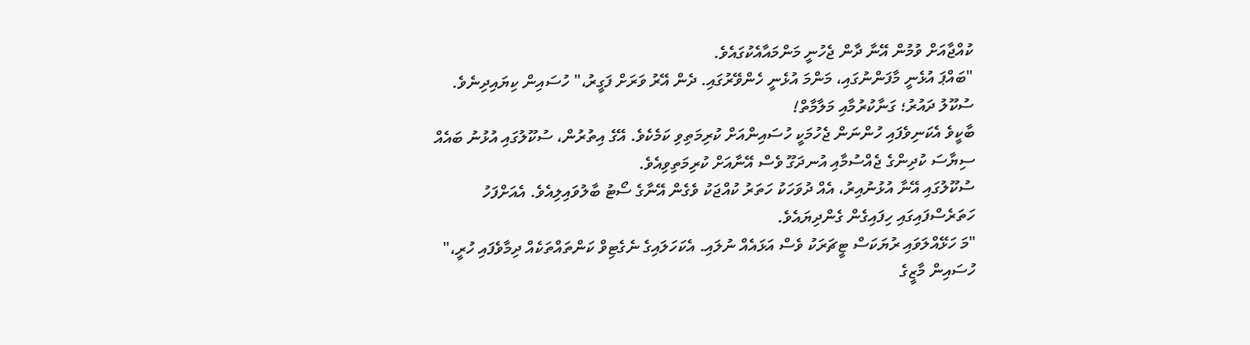ކުއްޖާއަށް ވުމުން އޭނާ ދާން ޖެހުނީ މަންމައާއެކުގައެވެ.
"ބައްޕަ އުޅެނީ މާފަންނުގައި، މަންމަ އުޅެނީ ހެންވޭރުގައި. ދެން އޭރު ވަރަށް ފަގީރު،" ހުސައިން ކިޔައިދިނެވެ.
ސުކޫލު ދައުރު؛ ގަނާކުރުމާއި މަލާމާތް!
ބާކީވެ އެކަނިވެފައި ހުންނަން ޖެހުމަކީ ހުސައިންއަށް ކުރިމަތިވި ކަމެކެވެ. އޭގެ އިތުރުން، ސުކޫލުގައި އުޅުނު ބައެއް ސިޔާސަ ކުދިންގެ ޖެއްސުމާއި އުނދަގޫ ވެސް އޭނާއަށް ކުރިމަތިވިއެވެ.
ސުކޫލުގައި އޭނާ އުޅުނުއިރު، އެއް ދުވަހަކު ހަތަރު ކުއްޖަކު ވެގެން އޭނާގެ ސޯޓު ބާލުވައިލިއެވެ. އެއަށްފަހު ހަތަރެސްފައިގައި ހިފައިގެން ގެންދިޔައެވެ.
"މަ ހަޅޭއްލަވައި ރުޔަކަސް ޓީޗަރަކު ވެސް އަޅައެއް ނުލައި. އެކަހަލައިގެ ނެގެޓިވް ކަންތައްތަކެއް ދިމާވެފައި ހުރީ،" ހުސައިން މާޒީގެ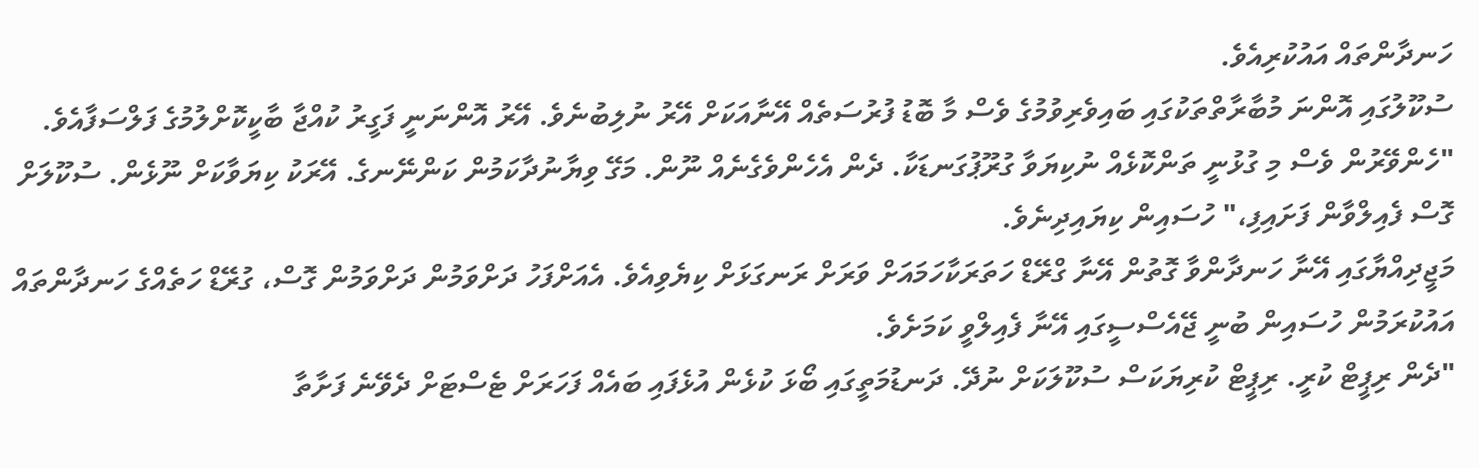ހަނދާންތައް އައުކުރިއެވެ.
ސުކޫލުގައި އޮންނަ މުބާރާތްތަކުގައި ބައިވެރިވުމުގެ ވެސް މާ ބޮޑު ފުރުސަތެއް އޭނާއަކަށް އޭރު ނުލިބުނެވެ. އޭރު އޮންނަނީ ފަގީރު ކުއްޖާ ބާކީކޮށްލުމުގެ ފަލްސަފާއެވެ.
"ހެންވޭރުން ވެސް މި ގުޅުނީ ތަންކޮޅެއް ނުކިޔަވާ ގުރޫޕުގަނޑަކާ. ދެން އެހެންވެގެނެއް ނޫން. މަގޭ ވިޔާނުދާކަމުން ކަންނޭނގެ. އޭރަކު ކިޔަވާކަށް ނޫޅެން. ސުކޫލަށް ގޮސް ފެއިލްވާން ފަށައިފި،" ހުސައިން ކިޔައިދިނެވެ.
މަޖީދިއްޔާގައި އޭނާ ހަނދާންވާ ގޮތުން އޭނާ ގްރޭޑް ހަތަރަކާހަމައަށް ވަރަށް ރަނގަޅަށް ކިޔެވިއެވެ. އެއަށްފަހު ދަށްވަމުން ދަށްވަމުން ގޮސް، ގުރޭޑް ހަތެއްގެ ހަނދާންތައް އައުކުރަމުން ހުސައިން ބުނީ ޖޭއެސްސީގައި އޭނާ ފެއިލްވީ ކަމަށެވެ.
"ދެން ރިޕީޓް ކުރީ. ރިޕީޓް ކުރިޔަކަސް ސުކޫލަކަށް ނުދޭ. ދަނޑުމަތީގައި ބޯޅަ ކުޅެން އުޅެފައި ބައެއް ފަހަރަށް ޓެސްޓަށް ދެވޭނެ ފަށާތާ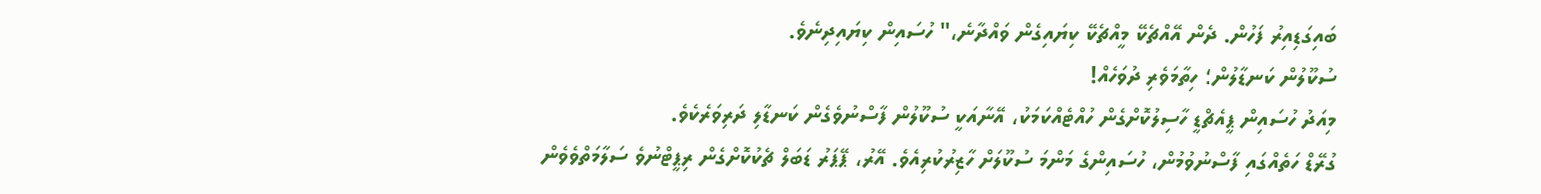ބައިގަޑިއިރު ފަހުން. ދެން އޭއްޗެކޭ މީއްޗެކޭ ކިޔައިގެން ވައްދާނެ،" ހުސައިން ކިޔައިދިނެވެ.
ސުކޫލުން ކަނޑާލުން؛ ހިތާމަވެރި ދުވަހެއް!
މިއަދު ހުސައިން ޕީއެޗްޑީ ހާސިލުކޮށްގެން ހުއްޓެއްކަމަކު، އޭނާއަކީ ސުކޫލުން ފާސްނުވެގެން ކަނޑާލި ދަރިވަރެކެވެ.
ގުރޭޑް ހަތެއްގައި ފާސްނުވުމުން، ހުސައިންގެ މަންމަ ސުކޫލަށް ހާޒިރުކުރިއެވެ. އޭރު، ޕޭޕަރު ޑަބަލް ޗެކުކޮށްގެން ރިޕީޓްނުވެ ސަލާމަތްވެވެން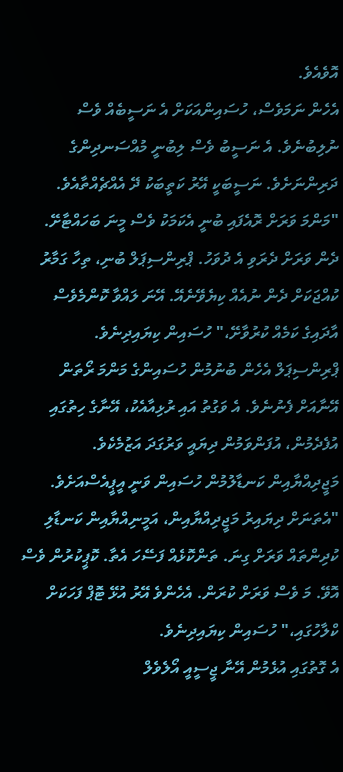އޮވެއެވެ.
އެހެން ނަމަވެސް، ހުސައިންއަކަށް އެ ނަސީބެއް ވެސް ނުލިބުނެވެ. އެ ނަސީބު ވެސް ލިބުނީ މުއްސަނދިންގެ ދަރިންނަށެވެ. ނަސީބަކީ އޭރު ކަތީބަކު ދޭ އެއްޗެއްތާއެވެ.
"މަންމަ ވަރަށް ރޮއެފައި ބުނީ އެކަމަކު ވެސް މީނަ ބަހައްޓާށޭ. ދެން ވަރަށް ދެރަވި އެ ދުވަހު. ޕްރިންސިޕަލް ބުނި، ތިހާ ގަމާރު ކުއްޖަކަށް ދެން ނުއެއް ކިޔެވޭނެއޭ. އޭނަ ލައްވާ ކޮންމެވެސް އާދައިގެ ކަމެއް ކުރުވާށޭ،" ހުސައިން ކިޔައިދިނެވެ.
ޕްރިންސިޕަލް އެހެން ބުނުމުން ހުސައިންގެ މަންމަ ރޯތަން އޭނާއަށް ފެނުނެވެ. އެ ވަގުތު އައި ރުޅިއާއެކު، އޭނާގެ ހިތުގައި އުފެދެމުން، އުފަންވަމުން ދިޔައީ ވަރުގަދަ އަޒުމެކެވެ.
މަޖީދިއްޔާއިން ކަނޑާލުމުން ހުސައިން ވަނީ އީޕީއެސްއަށެވެ.
"އެތަނަށް ދިޔައިރު މަޖީދިއްޔާއިން، އަމީނިއްޔާއިން ކަނޑާލި ކުދިންތައް ވަރަށް ގިނަ. ތަންކޮޅެއް ފަސޭހަ އެތާ. ކޮޕީކުރުން ވެސް އޮވޭ. މަ ވެސް ވަރަށް ކުރަން. އެހެންވެ އޭރު އުޅޭ ޓޮޕް ފަހަކަށް ކްލާހުގައި،" ހުސައިން ކިޔައިދިނެވެ.
އެ ގޮތުގައި އުޅެމުން އޭނާ ޖީސީއީ އޯލެވެލް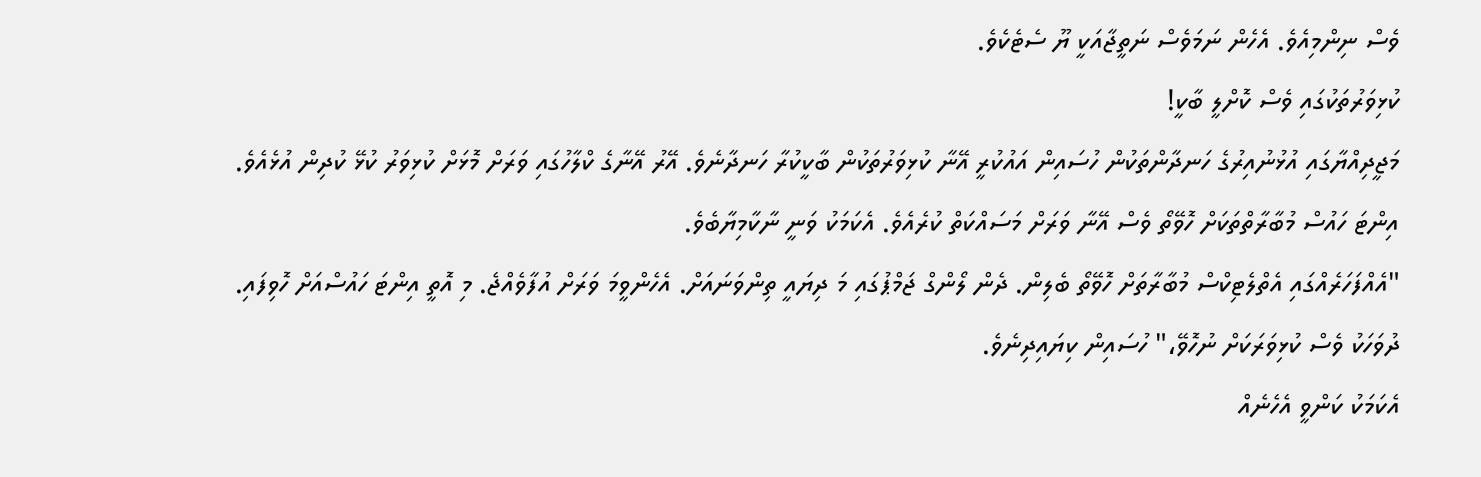ވެސް ނިންމިއެވެ. އެހެން ނަމަވެސް ނަތީޖާއަކީ ޔޫ ސެޓެކެވެ.
ކުޅިވަރުތަކުގައި ވެސް ކޮށްލީ ބާކީ!
މަޖީދިއްޔާގައި އުޅުނުއިރުގެ ހަނދާންތަކުން ހުސައިން އައުކުރީ އޭނާ ކުޅިވަރުތަކުން ބާކީކުރާ ހަނދާނެވެ. އޭރު އޭނާގެ ކްލާހުގައި ވަރަށް މޮޅަށް ކުޅިވަރު ކުޅޭ ކުދިން އުޅެއެވެ.
އިންޓަ ހައުސް މުބާރާތްތަކަށް ހޮވޭތޯ ވެސް އޭނާ ވަރަށް މަސައްކަތް ކުރެއެވެ. އެކަމަކު ވަނީ ނާކާމިޔާބެވެ.
"އެއްފަހަރެއްގައި އެތްލެޓިކްސް މުބާރާތަށް ހޮވޭތޯ ބެލިން. ދެން ލޯންގް ޖަމްޕުގައި މަ ދިޔައީ ތިންވަނައަށް. އެހެންވީމަ ވަރަށް އުފާވެއްޖެ. މި އޮތީ އިންޓަ ހައުސްއަށް ހޮވިފައި. ދުވަހަކު ވެސް ކުޅިވަރަކަށް ނުހޮވޭ،" ހުސައިން ކިޔައިދިނެވެ.
އެކަމަކު ކަންވީ އެހެނެއް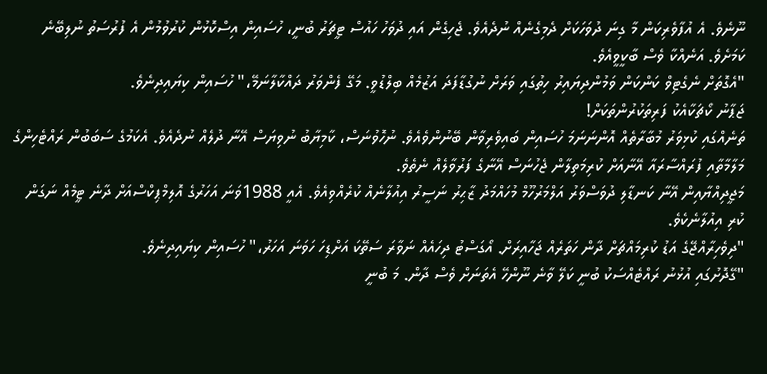ނޫނެވެ. އެ އުފާވެރިކަން މާ ގިނަ ދުވަހަކަށް ދެމިގެނެއް ނުދެއެވެ. ޖެހިގެން އައި ދުވަހު ހައުސް ޓީޗަރު ބުނީ، ހުސައިން އިސްކޮޅުން ކުރުވުމުން އެ ފުރުސަތު ނުލިބޭނެ ކަމަށެވެ. އަނެއްކާ ވެސް ބާކީވީއެވެ.
"އެގޮތަށް ނެގެޓިވް ކަންކަން ވަމުންދިޔައިރު ހިތުގައި ވަރަށް ނުގުޑާފަދަ އަޒުމެއް ބިލްޑުވީ. މަގޭ ފެންވަރު ދައްކާލާނަމޭ،" ހުސައިން ކިޔައިދިނެވެ.
ޖަޕާނު ކޯޗަކާއެކު ފަރިތަކުރުންތަކަށް!
ތަނެއްގައި ކުޅިވަރު މުބާރާތެއް އޮންނަނަމަ ހުސައިން ބައިވެރިވާން ބޭނުންވެއެވެ. ނުހޮވުނަސް، ކާމިޔާބު ނުވިޔަސް އޭނާ ދުލެއް ނުދެއެވެ. އެކަމުގެ ސަބަބުން ރައްޓެހިންގެ މަލާމާތާއި ފުރައްސާރައާ އޭނާއަށް ކުރިމަތިލާން ޖެހުނަސް އޭނާގެ ފަރުވާލެއް ނެތެވެ.
މަޖީދިއްޔާއިން އޭނާ ކަނޑާލި ދުވަސްވަރު އަލްމަރުހޫމް މުހައްމަދު ޒާޙިރު ނަސީރު އިއުލާނެއް ކުރެއްވިއެވެ. އެއީ 1988ވަނަ އަހަރުގެ އޮލިމްޕިކްސްއަށް ދާނެ ޓީމެއް ނަގަން ކުރި އިއުލާނެކެވެ.
"ދިވެހިރާއްޖޭގެ އަޑު ކުރިމައްޗަށް ދާން ހަތަރެއް ޖަހާއިރަށް. އޯގަސްޓު ދިހައެއް ނަވާރަ ސަތޭކަ އަށްޑިހަ ހަވަނަ އަހަރު،" ހުސައިން ކިޔައިދިނެވެ.
"ގޭދޮށުގައި އުޅުނު ރައްޓެއްސަކު ބުނީ ކަލޭ ވާނެ ނޫންހޭ އެތަނަށް ވެސް ދާން. މަ ބުނީ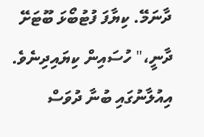ދާނަމޭ. ކިޔާފަ ފުޓުބޯޅަ ބޫޓަށޭ ދާނީ،" ހުސައިން ކިޔައިދިނެވެ.
އިއުލާނުގައި ބުނާ ދުވަސް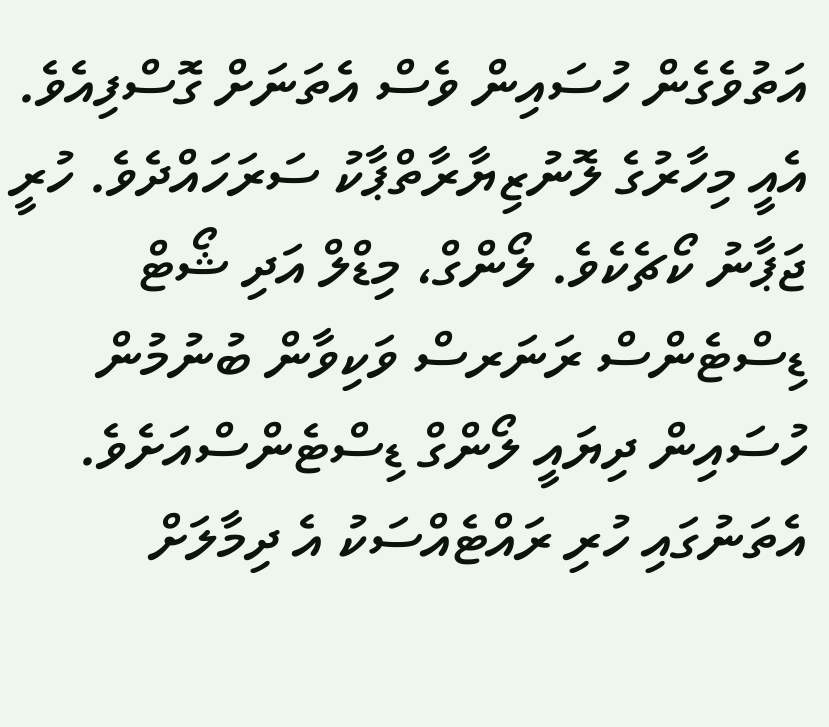އަތުވެގެން ހުސައިން ވެސް އެތަނަށް ގޮސްފިއެވެ. އެއީ މިހާރުގެ ލޮނުޒިޔާރާތްޕާކު ސަރަހައްދެވެ. ހުރީ ޖަޕާނު ކޯޗެކެވެ. ލޯންގް، މިޑްލް އަދި ޝޯޓް ޑިސްޓެންސް ރަނަރސް ވަކިވާން ބުނުމުން ހުސައިން ދިޔައީ ލޯންގް ޑިސްޓެންސްއަށެވެ. އެތަނުގައި ހުރި ރައްޓެއްސަކު އެ ދިމާލަށް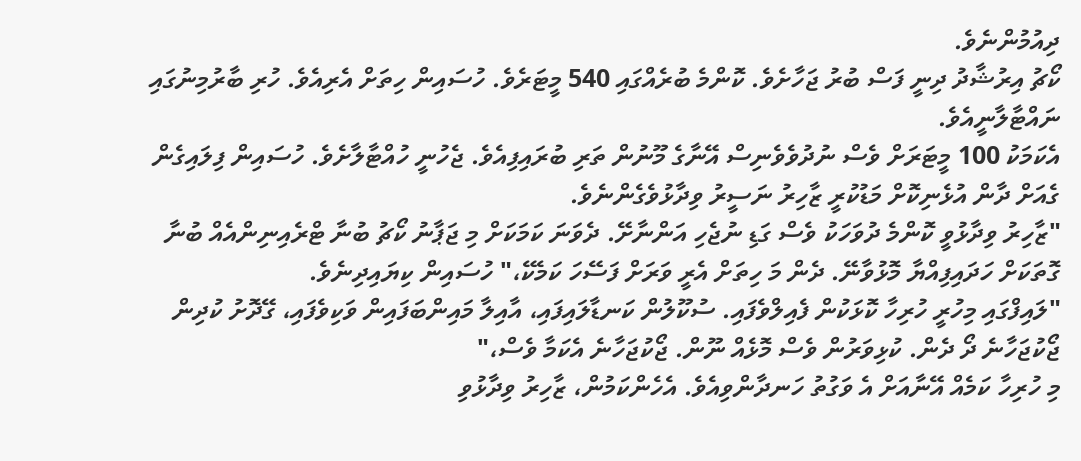ދިއުމުންނެވެ.
ކޯޗު އިރުޝާދު ދިނީ ފަސް ބުރު ޖަހާށެވެ. ކޮންމެ ބުރެއްގައި 540 މީޓަރެވެ. ހުސައިން ހިތަށް އެރިއެވެ. ހުރި ބާރުމިނުގައި ނައްޓާލާނީއެވެ.
އެކަމަކު 100 މީޓަރަށް ވެސް ނުދުވެވެނިސް އޭނާގެ މޫނުން ތަރި ބުރައިފިއެވެ. ޖެހުނީ ހުއްޓާލާށެވެ. ހުސައިން ފިލައިގެން ގެއަށް ދާން އުޅެނިކޮށް މަޑުކުރީ ޒާހިރު ނަސީރު ވިދާޅުވެގެންނެވެ.
"ޒާހިރު ވިދާޅުވީ ކޮންމެ ދުވަހަކު ވެސް ގަޑި ނުޖެހި އަންނާށޭ. ދެވަނަ ކަމަކަށް މި ޖަޕާނު ކޯޗު ބުނާ ޓްރެއިނިންއެއް ބުނާ ގޮތަކަށް ހަދައިފިއްޔާ މޮޅުވާނޭ. ދެން މަ ހިތަށް އެރީ ވަރަށް ފަސޭހަ ކަމެކޭ،" ހުސައިން ކިޔައިދިނެވެ.
"ލައިފްގައި މިހުރީ ހުރިހާ ކޮޅަކުން ފެއިލްވެފައި. ސުކޫލުން ކަނޑާލައިފައި، އާއިލާ މައިންބަފައިން ވަކިވެފައި، ގޭދޮށު ކުދިން ޖޯކުޖަހާނެ ދޯ ދެން. ކުޅިވަރުން ވެސް މޮޅެއް ނޫން. ޖޯކުޖަހާނެ އެކަމާ ވެސް،"
މި ހުރިހާ ކަމެއް އޭނާއަށް އެ ވަގުތު ހަނދާންވިއެވެ. އެހެންކަމުން، ޒާހިރު ވިދާޅުވި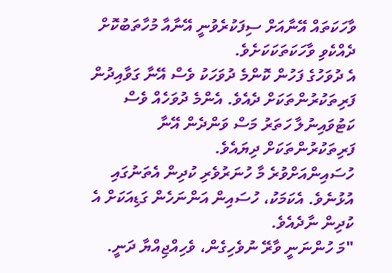ވާހަކަތައް އޭނާއަށް ސިފަކުރެވުނީ އޭނާއާ މުހާތަބުކޮށް ދެއްކެވި ވާހަކަތަކަކަށެވެ.
އެ ދުވަހުގެ ފަހުން ކޮންމެ ދުވަހަކު ވެސް އޭނާ ގަވާއިދުން ފަރިތަކުރުންތަކަށް ދެއެވެ. އެންމެ ދުވަހެއް ވެސް ކަޓުވައިނުލާ ހަތަރު މަސް ވަންދެން އޭނާ ފަރިތަކުރުންތަކަށް ދިޔައެވެ.
ހުސައިންއަށްވުރެ މާ ހުނަރުވެރި ކުދިން އެތަނުގައި އުޅުނެވެ. އެކަމަކު، ހުސައިން އަންނަހެން ގަޑިއަކަށް އެ ކުދިން ނާދެއެވެ.
"މަ ހުންނަނީ ވާރޭ ނުވެހިގެން، ވެހިއްޖިއްޔާ ދަނީ.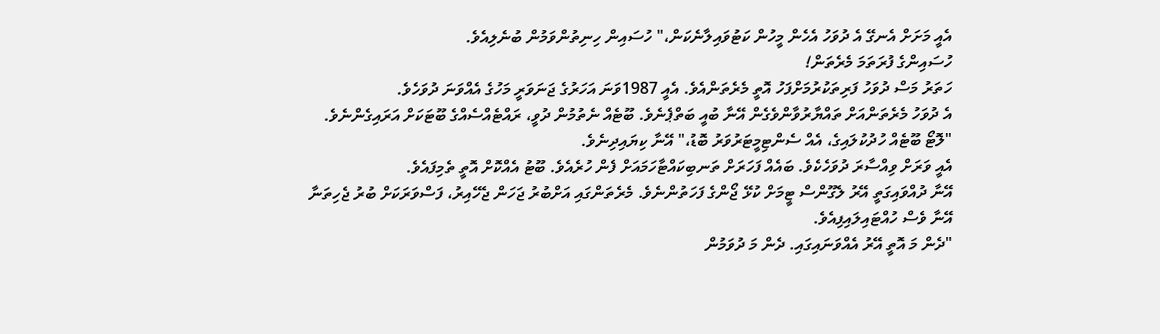އެއީ މަށަށް އެނގޭ އެ ދުވަހު އެހެން މީހުން ކަޓުވައިލާނެކަން،" ހުސައިން ހިނިތުންވަމުން ބުނެލިއެވެ.
ހުސައިންގެ ފުރަތަމަ މެރެތަން!
ހަތަރު މަސް ދުވަހު ފަރިތަކުރުމަށްފަހު އޮތީ މެރެތަންއެވެ. އެއީ 1987ވަނަ އަހަރުގެ ޖަނަވަރީ މަހުގެ އެއްވަނަ ދުވަހެވެ.
އެ ދުވަހު މެރެތަންއަށް ތައްޔާރުވާންވެގެން އޭނާ ބުއީ ބަތްޕެނެވެ. ބޫޓެއް ނެތުމުން ދުވީ، ރައްޓެއްސެއްގެ ބޫޓަކަށް އަރައިގެންނެވެ.
"ލޮޓޯ ބޫޓެއް ހުދުކުލައިގެ، އެއް ސެންޓިމީޓަރުވަރު ބޮޑު،" އޭނާ ކިޔައިދިނެވެ.
އެއީ ވަރަށް ވިއްސާރަ ދުވަހެކެވެ. ބައެއް ފަހަރަށް ތަނބިކައްޓާހަމައަށް ފެން ހުރެއެވެ. ބޫޓު އެއްކޮށް އޮތީ ތެމިފައެވެ.
އޭނާ ދުއްވައިގަތީ އޭރު ލެގޫންސް ޓީމަށް ކުޅޭ ޖޯންގެ ފަހަތުންނެވެ. މެރެތަންގައި އަށްބުރު ޖަހަން ޖެހޭއިރު، ފަސްވަރަކަށް ބުރު ޖެހިތަނާ އޭނާ ވެސް ހުއްޓައިލައިފިއެވެ.
"ދެން މަ އޮތީ އޭރު އެއްވަނައިގައި. ދެން މަ ދުވަމުން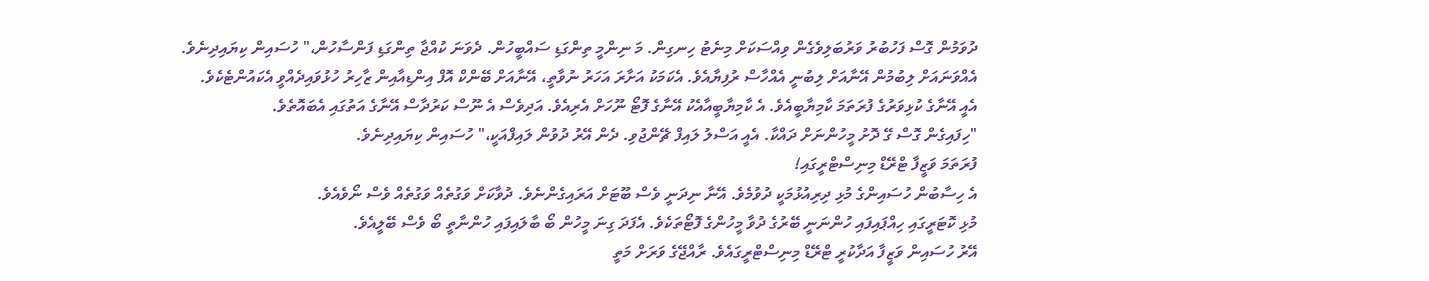ދުވަމުން ގޮސް ފަހުބުރު ވަރުބަލިވެގެން ވިއްސަކަށް މިނެޓު ހިނގިން. މަ ނިންމީ ތިންގަޑި ސައްބީހުން. ދެވަނަ ކުއްޖާ ތިންގަޑި ފަންސާހުން،" ހުސައިން ކިޔައިދިނެވެ.
އެއްވަނައަށް ލިބުމުން އޭނާއަށް ލިބުނީ އެއްހާސް ރުފިޔާއެވެ. އެކަމަކު އަށާރަ އަހަރު ނުވާތީ، އޭނާއަށް ބޭންކް އޮފް އިންޑިއާއިން ޒާހިރު ހުޅުވައިދެއްވީ އެކައުންޓެކެވެ.
އެއީ އޭނާގެ ކުޅިވަރުގެ ފުރަތަމަ ކާމިޔާބީއެވެ. އެ ކާމިޔާބީއާއެކު އޭނާގެ ފޮޓޯ ނޫހަށް އެރިއެވެ. އަދިވެސް އެ ނޫސް ކަރުދާސް އޭނާގެ އަތުގައި އެބައޮތެވެ.
"ހިފައިގެން ގޮސް ގޭ ދޮށު މީހުންނަށް ދައްކާ. އެއީ އަސްލު ލައިފް ޗޭންޖުވި. ދެން އޭރު ދުވުން ލައިފްއަކީ،" ހުސައިން ކިޔައިދިނެވެ.
ފުރަތަމަ ވަޒީފާ ޓްރޭޑް މިނިސްޓްރީގައި!
އެ ހިސާބުން ހުސައިންގެ މުޅި ދިރިއުޅުމަކީ ދުވުމެވެ. އޭނާ ނިދަނީ ވެސް ބޫޓަށް އަރައިގެންނެވެ. ދުވާކަށް ވަގުތެއް ވަގުތެއް ވެސް ނޯވެއެވެ.
މުޅި ކޮޓަރީގައި ހިއްޕައިފައި ހުންނަނީ ބޭރުގެ ދުވާ މީހުންގެ ފޮޓޯތަކެވެ. އެފަދަ ގިނަ މީހުން ބޯ ބާލައިފައި ހުންނާތީ ބޯ ވެސް ބޭލީއެވެ.
އޭރު ހުސައިން ވަޒީފާ އަދާކުރީ ޓްރޭޑް މިނިސްޓްރީގައެވެ. ރާއްޖޭގެ ވަރަށް މަތީ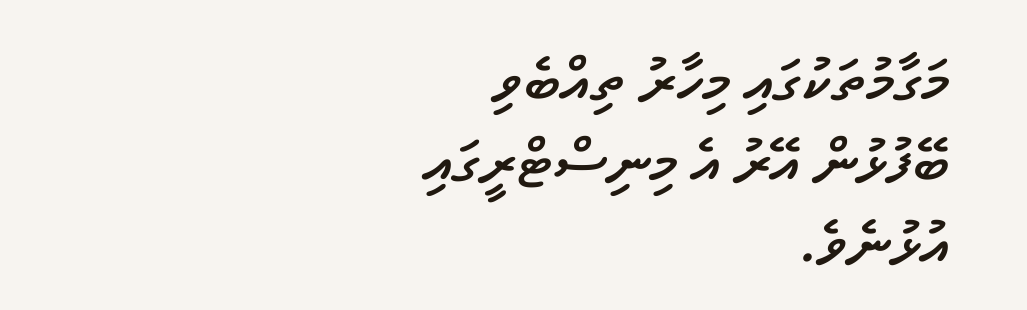މަގާމުތަކުގައި މިހާރު ތިއްބެވި ބޭފުޅުން އޭރު އެ މިނިސްޓްރީގައި އުޅުނެވެ.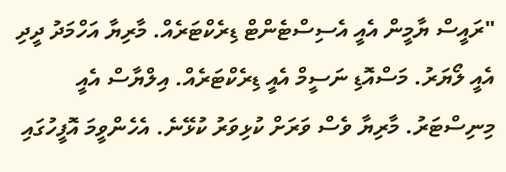"ރައީސް ޔާމީން އެއީ އެސިސްޓެންޓް ޑިރެކްޓަރެއް. މާރިޔާ އަހްމަދު ދީދި އެއީ ލޯޔަރު. މަސްއޮޑި ނަސީމް އެއީ ޑިރެކްޓަރެއް. އިލްޔާސް އެއީ މިނިސްޓަރު. މާރިޔާ ވެސް ވަރަށް ކުޅިވަރު ކުޅޭނެ. އެހެންވީމަ އޮފީހުގައި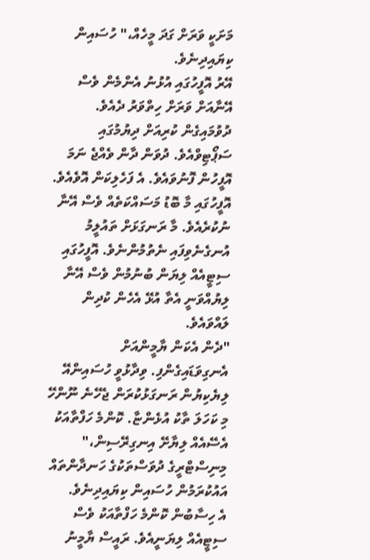މަށަކީ ވަރަށް ގަދަ މީހެއް،" ހުސައިން ކިޔައިދިނެވެ.
އޭރު އޮފީހުގައި އުޅުނު އެންމެން ވެސް އޭނާއަށް ވަރަށް ހިތްވަރު ދެއެވެ. ދުވުމައިގެން ކުރިއަށް ދިޔުމުގައި ސަޕޯޓިވްއެވެ. ދުވަން ދާން ވެއްޖެ ނަމަ އޮފީހުން ފޮނުވައެވެ. އެ ފަހެލިކަން އޮވެއެވެ.
އޮފީހުގައި މާ ބޮޑު މަސައްކަތެއް ވެސް އޭނާ ނުކުރެއެވެ. މާ ރަނގަޅަށް ތައުލީމު އުނގެނެވިފައި ނެތުމުންނެވެ. އޮފީހުގައި ސިޓީއެއް ލިޔަން ބުނުމުން ވެސް އޭނާ ލިޔުއްވަނީ އެތާ އުޅޭ އެހެން ކުދިން ލައްވައެވެ.
"ދެން އެކަން ޔާމީންއަށް އެނގިވަޑައިގެންފި. ވިދާޅުވީ ހުސައިންއޭ ލިޔެކިޔުން ރަނގަޅުކުރަން ޖެހޭނެ ނޫންހޭ މި ކަހަލަ ތާކު އުޅެންޏާ. ކޮންމެ ހަފްތާއަކު އެސޭއެއް ލިޔާށޭ އިނގިރޭސިން،" މިނިސްޓްރީގެ ދުވަސްތަކުގެ ހަނދާންތައް އައުކުރަމުން ހުސައިން ކިޔައިދިނެވެ.
އެ ހިސާބުން ކޮންމެ ހަފްތާއަކު ވެސް ސިޓީއެއް ލިޔަނީއެވެ. ރައީސް ޔާމީނު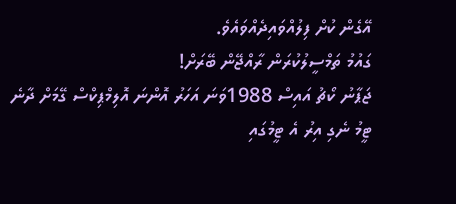އޭގެން ކުށް ފިލުއްވައިދެއްވައެވެ.
ގައުމު ތަމްސީލުކުރަން ރާއްޖޭން ބޭރަށް!
ޖަޕާނު ކޯޗު އައިސް 1988ވަނަ އަހަރު އޮންނަ އޮލިމްޕިކްސް ގޭމަށް ދާނެ ޓީމު ނެގި އިރު އެ ޓީމުގައި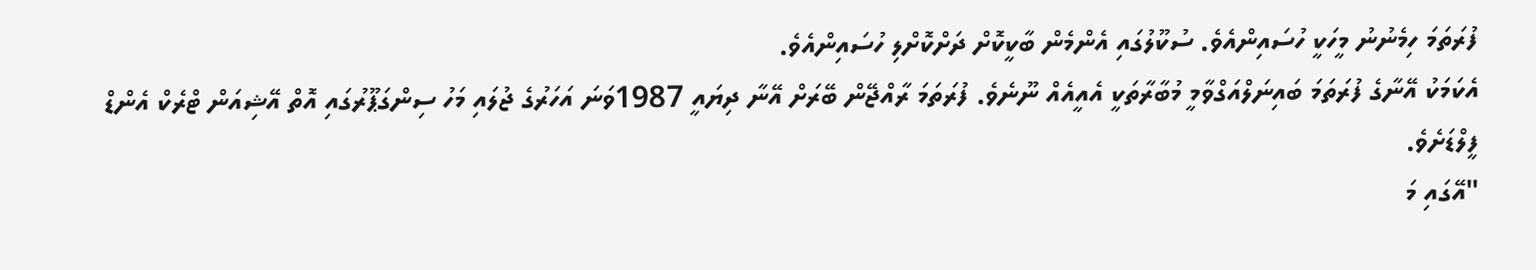ފުރަތަމަ ހިމެނުނު މީހަކީ ހުސައިންއެވެ. ސުކޫލުގައި އެންމެން ބާކީކޮށް ދަށްކޮށްލި ހުސައިންއެވެ.
އެކަމަކު އޭނާގެ ފުރަތަމަ ބައިނަލްއަގްވާމީ މުބާރާތަކީ އެއީއެއް ނޫނެވެ. ފުރަތަމަ ރާއްޖޭން ބޭރަށް އޭނާ ދިޔައީ 1987ވަނަ އަހަރުގެ ޖުލައި މަހު ސިންގަޕޫރުގައި އޮތް އޭޝިއަން ޓްރެކް އެންޑް ފީލްޑަށެވެ.
"އޭގައި މަ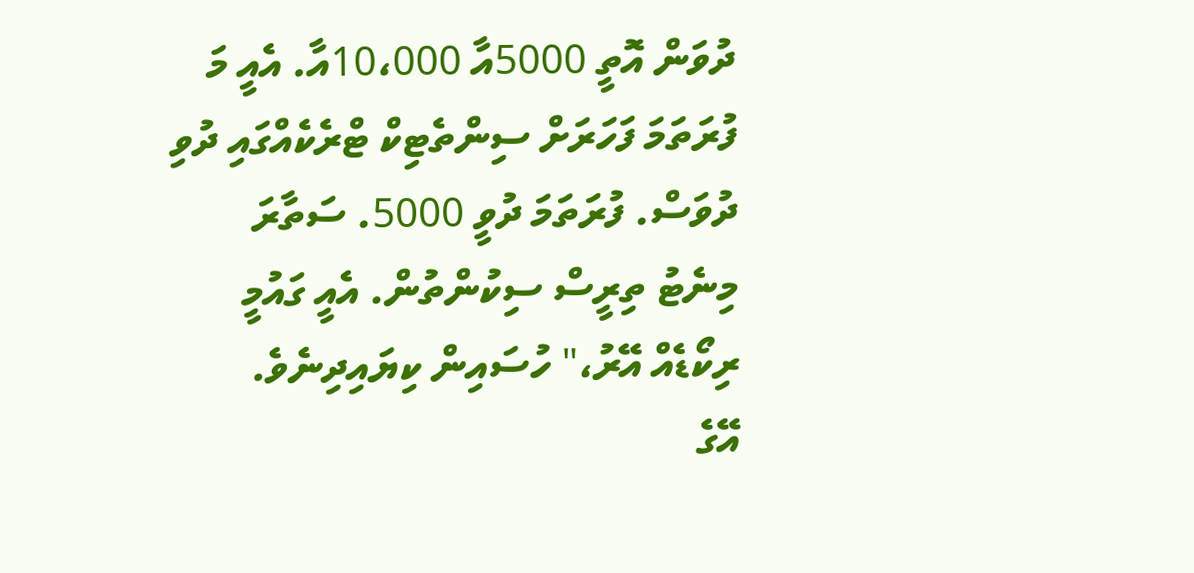ދުވަން އޮތީ 5000އާ 10،000އާ. އެއީ މަ ފުރަތަމަ ފަހަރަށް ސިންތެޓިކް ޓްރެކެއްގައި ދުވި ދުވަސް. ފުރަތަމަ ދުވީ 5000. ސަތާރަ މިނެޓު ތިރީސް ސިކުންތުން. އެއީ ގައުމީ ރިކޯޑެއް އޭރު،" ހުސައިން ކިޔައިދިނެވެ.
އޭގެ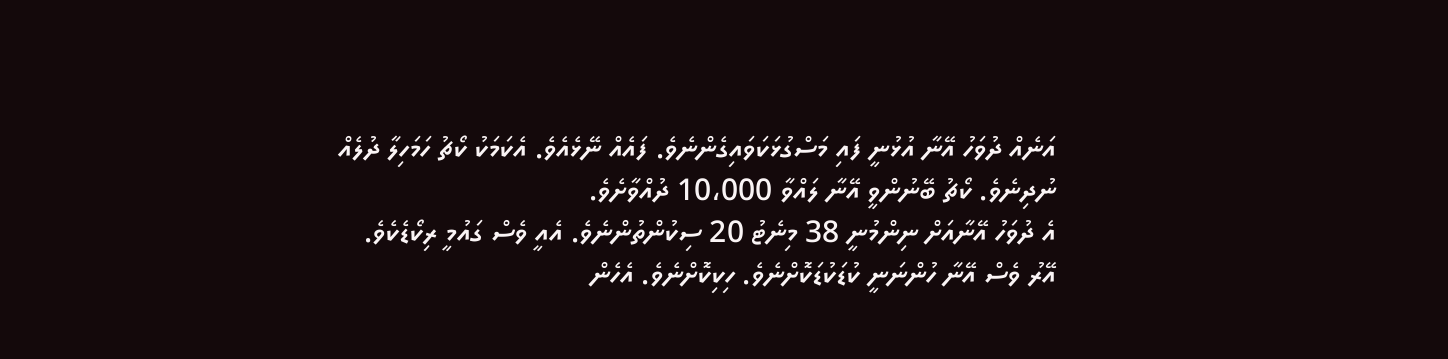އަނެއް ދުވަހު އޭނާ އުޅުނީ ފައި މަސްގުޅަކަވައިގެންނެވެ. ފައެއް ނޭޅެއެވެ. އެކަމަކު ކޯޗު ހަމަހިލާ ދުލެއް ނުދިނެވެ. ކޯޗު ބޭނުންވީ އޭނާ ލައްވާ 10،000 ދުއްވާށެވެ.
އެ ދުވަހު އޭނާއަށް ނިންމުނީ 38 މިނެޓު 20 ސިކުންތުންނެވެ. އެއީ ވެސް ގައުމީ ރިކޯޑެކެވެ.
އޭރު ވެސް އޭނާ ހުންނަނީ ކުޑަކުޑަކޮށްނެވެ. ހިކިކޮށްނެވެ. އެހެން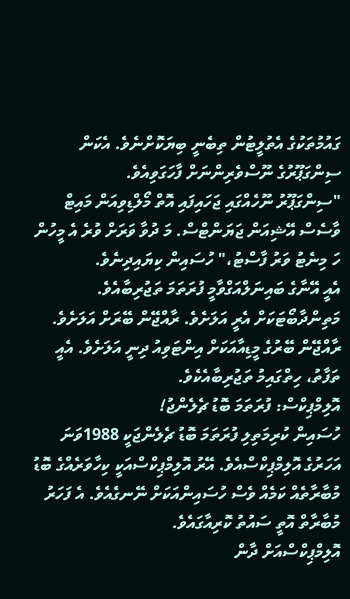ގައުމުތަކުގެ އެތުލީޓުން ތިބެނީ ބިޔަކޮށްނެވެ. އެކަން ސިންގަޕޫރުގެ ނޫސްވެރިންނަށް ފާހަގަވިއެވެ.
"ސިންގަޕޫރު ނޫހެއްގައި ޖަހައިފައި އޮތް މޯލްޑިވިއަން މައިޓް ވާސެސް އޭޝިއަން ޖަޔަންޓްސް. މަ ދުވާ ވަރަށް ވުރެ އެ މީހުން ހަ މިނެޓު ވަރު ފާސްޓު،" ހުސައިން ކިޔައިދިނެވެ.
އެއީ އޭނާގެ ބައިނަލްއަގްވާމީ ފުރަތަމަ ތަޖުރިބާއެވެ. މަތިންދާބޯޓަކަށް އެރީ އަލަށެވެ. ރާއްޖޭން ބޭރަށް އަލަށެވެ. ރާއްޖޭން ބޭރުގެ މީޑިއާއަކަށް އިންޓަވިއު ދިނީ އަލަށެވެ. އެއީ ތަފާތު، ހިތްގައިމު ތަޖުރިބާއެކެވެ.
އޮލިމްޕިކްސް: ފުރަތަމަ ބޮޑު ޗެލެންޖު!
ހުސައިން ކުރިމަތިލި ފުރަތަމަ ބޮޑު ޗެލެންޖަކީ 1988ވަނަ އަހަރުގެ އޮލިމްޕިކްސްއެވެ. އޭރު އޮލިމްޕިކްސްއަކީ ކިހާވަރެއްގެ ބޮޑު މުބާރާތެއް ކަމެއް ވެސް ހުސައިންއަކަށް ނޭނގެއެވެ. އެ ފަހަރު މުބާރާތް އޮތީ ސައުތު ކޮރިއާގައެވެ.
އޮލިމްޕިކްސްއަށް ދާން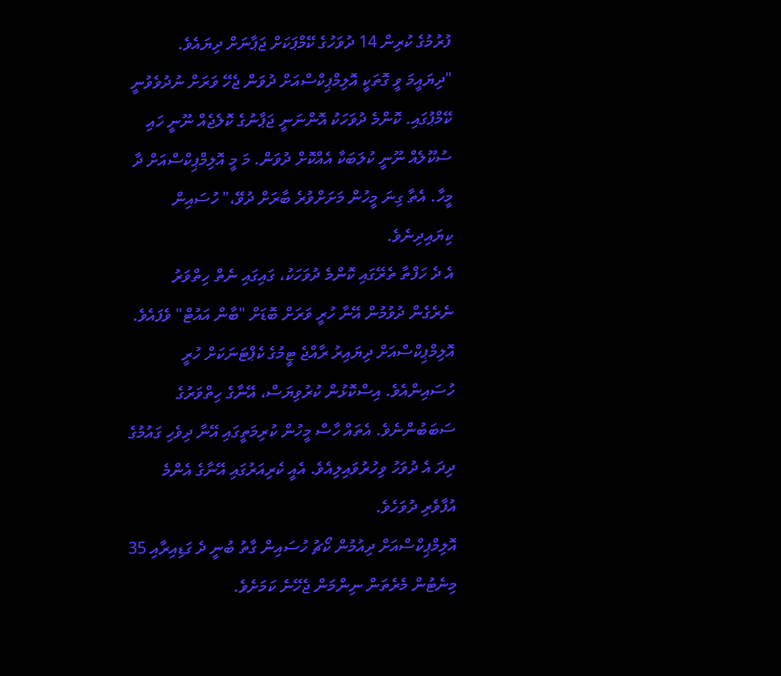ފުރުމުގެ ކުރިން 14 ދުވަހުގެ ކޭމްޕަކަށް ޖަޕާނަށް ދިޔައެވެ.
"ދިޔައީމަ ވީ ގޮތަކީ އޮލިމްޕިކްސްއަށް ދުވަން ޖެހޭ ވަރަށް ނުދުވެވުނީ ކޭމްޕުގައި. ކޮންމެ ދުވަހަކު އޮންނަނީ ޖަޕާނުގެ ކޮލެޖެއް ނޫނީ ހައި ސުކޫލެއް ނޫނީ ކުލަބަކާ އެއްކޮށް ދުވަން. މަ މީ އޮލިމްޕިކްސްއަށް ދާ މީހާ. އެތާ ގިނަ މީހުން މަށަށްވުރެ ބާރަށް ދުވޭ،" ހުސައިން ކިޔައިދިނެވެ.
އެ ދެ ހަފްތާ ތެރޭގައި ކޮންމެ ދުވަހަކު، ގައިގައި ނެތް ހިތްވަރު ނެރެގެން ދުވުމުން އޭނާ ހުރީ ވަރަށް ބޮޑަށް "ބާން އައުޓް" ވެފައެވެ.
އޮލިމްޕިކްސްއަށް ދިޔައިރު ރާއްޖެ ޓީމުގެ ކެޕްޓަނަކަށް ހުރީ ހުސައިންއެވެ. އިސްކޮޅުން ކުރުވިޔަސް، އޭނާގެ ހިތްވަރުގެ ސަބަބުންނެވެ. އެތައް ހާސް މީހުން ކުރިމަތީގައި އޭނާ ދިވެހި ގައުމުގެ ދިދަ އެ ދުވަހު ވިހުރުވައިލިއެވެ. އެއީ ކެރިއަރުގައި އޭނާގެ އެންމެ އުފާވެރި ދުވަހެވެ.
އޮލިމްޕިކްސްއަށް ދިއުމުން ކޯޗު ހުސައިން ގާތު ބުނީ ދެ ގަޑިއިރާއި 35 މިނެޓުން މެރެތަން ނިންމަން ޖެހޭނެ ކަމަށެވެ.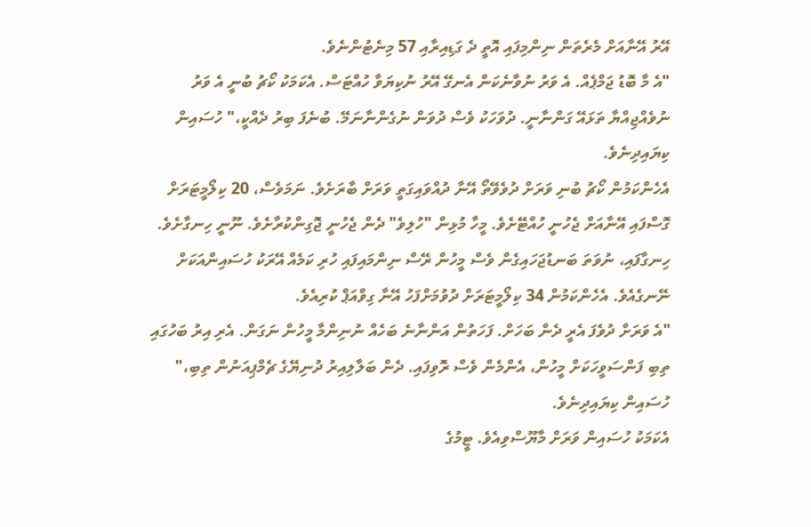އޭރު އޭނާއަށް މެރެތަން ނިންމިފައި އޮތީ ދެ ގަޑިއިރާއި 57 މިނެޓުންނެވެ.
"އެ މާ ބޮޑު ޖަމްޕެއް. އެ ވަރު ނުވާނެކަން އެނގޭ އޭރު ނުކިޔަވާ ހުއްޓަސް. އެކަމަކު ކޯޗު ބުނީ އެ ވަރު ނުވެއްޖިއްޔާ ތަޅައޭ ގަންނާނީ. ދުވަހަކު ވެސް ދުވަން ނުގެންނާނަމޭ. ބުނެފަ ބިރު ދެއްކީ،" ހުސައިން ކިޔައިދިނެވެ.
އެހެންކަމުން ކޯޗު ބުނި ވަރަށް ދުވެވޭތޯ އޭނާ ދުއްވައިގަތީ ވަރަށް ބާރަށެވެ. ނަމަވެސް، 20 ކިލޯމީޓަރަށް ގޮސްފައި އޭނާއަށް ޖެހުނީ ހުއްޓޭށެވެ. މީހާ މުޅިން "ހުލިވެ" ދެން ޖެހުނީ ޖޮގިންކުރާށެވެ. ނޫނީ ހިނގާށެވެ.
ހިނގާފައި، ނުވަތަ ބަނޑުޖަހައިގެން ވެސް މީހުން ރޭސް ނިންމައިފައި ހުރި ކަމެއް އޭރަކު ހުސައިންއަކަށް ނޭނގެއެވެ. އެހެންކަމުން 34 ކިލޯމީޓަރަށް ދުވުމަށްފަހު އޭނާ ގިވްއަޕް ކުރިއެވެ.
"އެ ވަރަށް ދުވެފަ އެރީ ދެން ބަހަށް. ފަހަތުން އަންނާނެ ބަހެއް ނުނިންމާ މީހުން ނަގަން. އެރި އިރު ބަހުގައި ތިބި ފަންސަވީހަކަށް މީހުން، އެންމެން ވެސް ރޮވިފައި. ދެން ބަލާލިއިރު ދުނިޔޭގެ ޗެމްޕިއަނުން ތިބި،" ހުސައިން ކިޔައިދިނެވެ.
އެކަމަކު ހުސައިން ވަރަށް މާޔޫސްވިއެވެ. ޓީމުގެ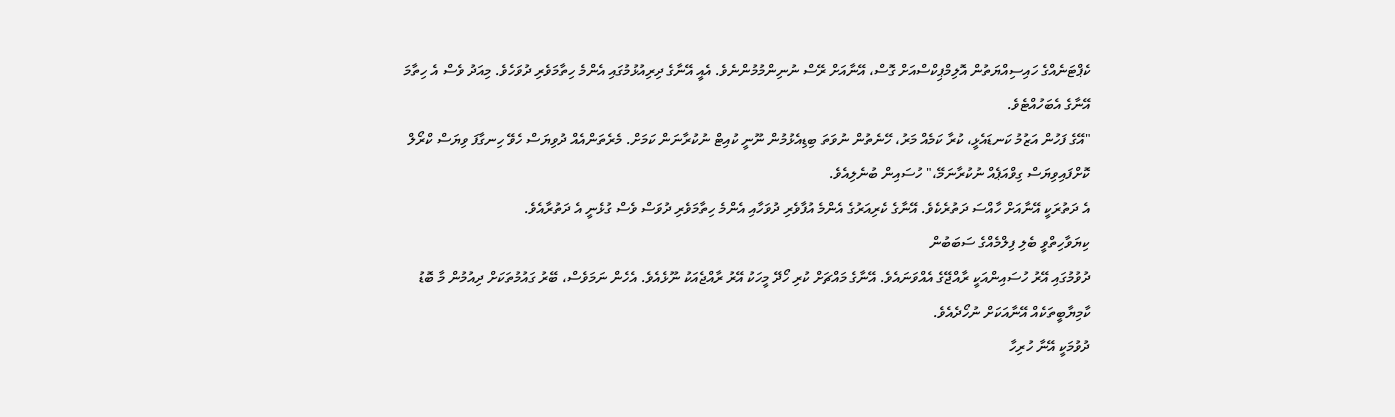ކެޕްޓަނެއްގެ ހައިސިއްޔަތުން އޮލިމްޕިކްސްއަށް ގޮސް، އޭނާއަށް ރޭސް ނުނިންމުމުންނެވެ. އެއީ އޭނާގެ ދިރިއުޅުމުގައި އެންމެ ހިތާމަވެރި ދުވަހެވެ. މިއަދު ވެސް އެ ހިތާމަ އޭނާގެ އެބަހުއްޓެވެ.
"އޭގެ ފަހުން އަޒުމު ކަނޑައެޅީ، ކުރާ ކަމެއް މަރު، ހޭނެތުން ނުވަތަ ބިޑިއެޅުމުން ނޫނީ ކުއިޓް ނުކުރާނަން ކަމަށް. މެރެތަންއެއް ދުވިޔަސް ހެވޭ ހިނގާފަ ވިޔަސް ކްރޯލް ކޮށްފައިވިޔަސް ގިވްއަޕެއް ނުކުރާނަމޭ،" ހުސައިން ބުނެލިއެވެ.
އެ ދަތުރަކީ އޭނާއަށް ހާއްސަ ދަތުރެކެވެ. އޭނާގެ ކެރިއަރުގެ އެންމެ އުފާވެރި ދުވަހާއި އެންމެ ހިތާމަވެރި ދުވަސް ވެސް ގުޅެނީ އެ ދަތުރާއެވެ.
ކިޔަވާހިތްވީ ބެލި ފިލްމެއްގެ ސަބަބުން
ދުވުމުގައި އޭރު ހުސައިންއަކީ ރާއްޖޭގެ އެއްވަނައެވެ. އޭނާގެ މައްޗަށް ކުރި ހޯދޭ މީހަކު އޭރު ރާއްޖެއަކު ނޫޅެއެވެ. އެހެން ނަމަވެސް، ބޭރު ގައުމުތަކަށް ދިއުމުން މާ ބޮޑު ކާމިޔާބީތަކެއް އޭނާއަކަށް ނުހޯދެއެވެ.
ދުވުމަކީ އޭނާ ހުރިހާ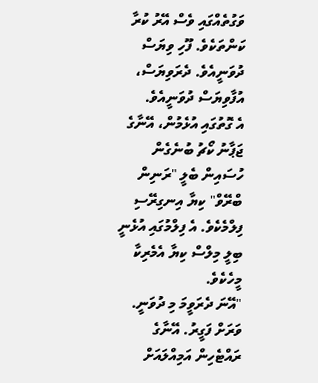ވަގުތެއްގައި ވެސް އޭރު ކުރާ ކަންތަކެވެ. ފޫހި ވިޔަސް ދުވަނީއެވެ. ދެރަވިޔަސް، އުފާވިޔަސް ދުވަނީއެވެ.
އެ ގޮތުގައި އުޅެމުން، އޭނާގެ ޖަޕާނު ކޯޗު ބުނެގެން ހުސައިން ބެލީ "ރަނިން ބްރޭވް" ކިޔާ އިނގިރޭސި ފިލްމެކެވެ. އެ ފިލްމުގައި އުޅެނީ ބިލީ މިލްސް ކިޔާ އެމެރިކާ މީހެކެވެ.
"އޭނަ ދެރަވީމަ މި ދުވަނީ. ވަރަށް ފަގީރު. އޭނާގެ ރައްޓެހިން އަމިއްލައަށް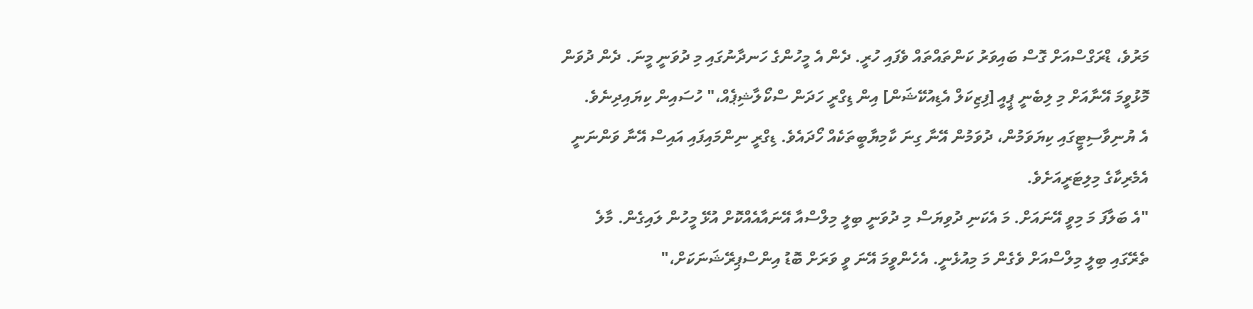މަރުވެ، ޑްރަގްސްއަށް ގޮސް ބައިވަރު ކަންތައްތައް ވެފައި ހުރީ. ދެން އެ މީހުންގެ ހަނދާނުގައި މި ދުވަނީ މީނަ. ދެން ދުވަން މޮޅުވީމަ އޭނާއަށް މި ލިބެނީ ޕީއީ [ފިޒިކަލް އެޑިއުކޭޝަން] އިން ޑިގްރީ ހަދަން ސްކޯލާޝިޕެއް،" ހުސައިން ކިޔައިދިނެވެ.
އެ ޔުނިވާސިޓީގައި ކިޔަވަމުން، ދުވަމުން އޭނާ ގިނަ ކާމިޔާބީތަކެއް ހޯދައެވެ. ޑިގްރީ ނިންމައިފައި އައިސް އޭނާ ވަންނަނީ އެމެރިކާގެ މިލިޓަރީއަށެވެ.
"އެ ބަލާފަ މަ މިވީ އޭނައަށް. މަ އެކަނި ދުވިޔަސް މި ދުވަނީ ބިލީ މިލްސްއާ އޭނައާއެއްކޮށް އުޅޭ މީހުން ލައިގެން. މާލެ ތެރޭގައި ބިލީ މިލްސްއަށް ވެގެން މަ މިއުޅެނީ. އެހެންވީމަ އޭނަ ވީ ވަރަށް ބޮޑު އިންސްޕިރޭޝަނަކަށް،"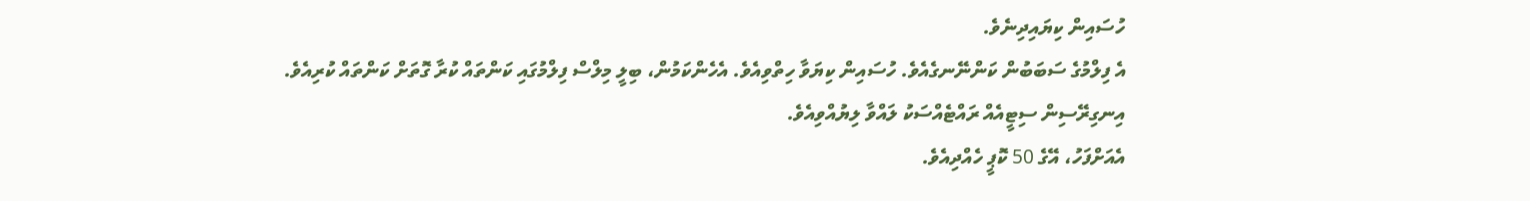ހުސައިން ކިޔައިދިނެވެ.
އެ ފިލްމުގެ ސަބަބުން ކަންނޭނގެއެވެ. ހުސައިން ކިޔަވާ ހިތްވިއެވެ. އެހެންކަމުން، ބިލީ މިލްސް ފިލްމުގައި ކަންތައް ކުރާ ގޮތަށް ކަންތައް ކުރިއެވެ. އިނގިރޭސިން ސިޓީއެއް ރައްޓެއްސަކު ލައްވާ ލިޔުއްވިއެވެ.
އެއަށްފަހު، އޭގެ 50 ކޮޕީ ހެއްދިއެވެ.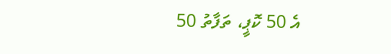އެ 50 ކޮޕީ، ތަފާތު 50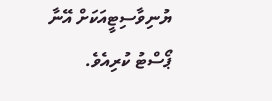ޔުނިވާސިޓީއަކަށް އޭނާ ޕޯސްޓު ކުރިއެވެ.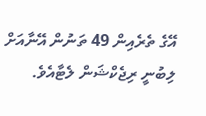އޭގެ ތެރެއިން 49 ތަނުން އޭނާއަށް ލިބުނީ ރިޖެކްޝަން ލެޓާއެވެ.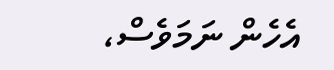އެހެން ނަމަވެސް،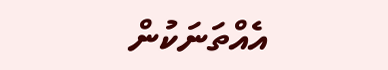އެއްތަނަކުން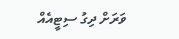ވަރަށް ދިގު ސިޓީއެއް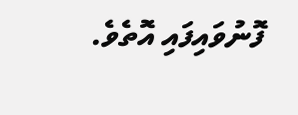ފޮނުވައިފައި އޮތެވެ.